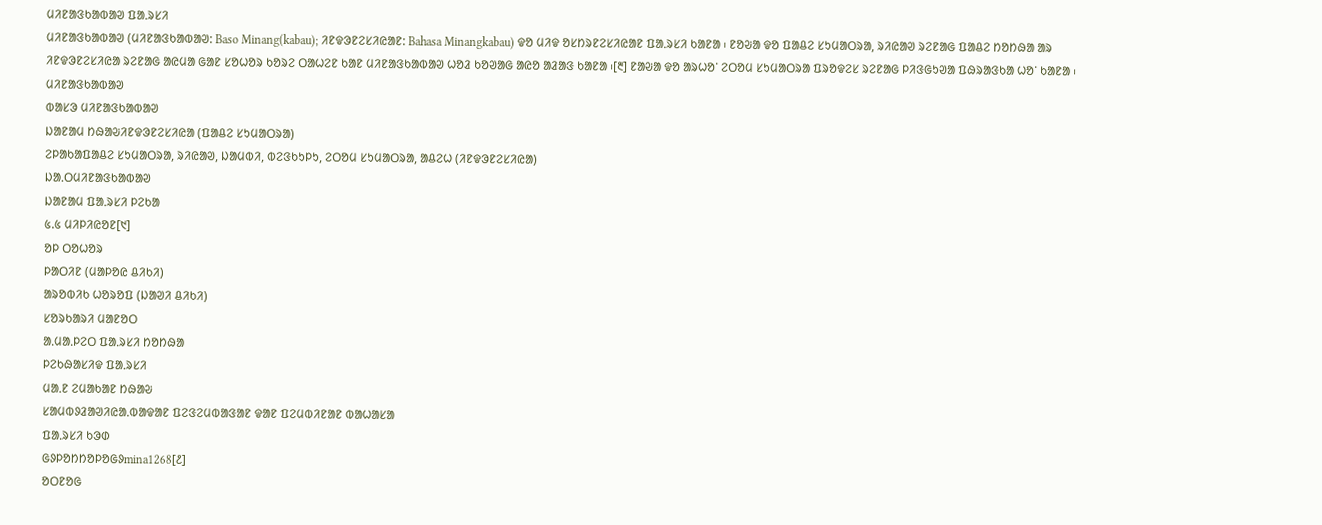ᱢᱤᱱᱟᱝᱠᱟᱵᱟᱣ ᱯᱟᱹᱨᱥᱤ
ᱢᱤᱱᱟᱝᱠᱟᱵᱟᱣ (ᱢᱤᱱᱟᱝᱠᱟᱵᱟᱣ: Baso Minang(kabau); ᱤᱱᱫᱳᱱᱮᱥᱤᱭᱟᱱ: Bahasa Minangkabau) ᱫᱚ ᱢᱤᱫ ᱚᱥᱴᱨᱱᱮᱥᱤᱭᱟᱱ ᱯᱟᱹᱨᱥᱤ ᱠᱟᱱᱟ ᱾ ᱱᱚᱶᱟ ᱫᱚ ᱯᱟᱪᱮ ᱥᱩᱢᱟᱛᱨᱟ, ᱨᱤᱭᱟᱣ ᱨᱮᱱᱟᱜ ᱯᱟᱪᱮ ᱴᱚᱴᱷᱟ ᱟᱨ ᱤᱱᱫᱳᱱᱮᱥᱤᱭᱟ ᱨᱮᱱᱟᱜ ᱟᱭᱢᱟ ᱜᱟᱱ ᱥᱚᱦᱚᱨ ᱠᱚᱨᱮ ᱛᱟᱦᱮᱱ ᱠᱟᱱ ᱢᱤᱱᱟᱝᱠᱟᱵᱟᱣ ᱦᱚᱲ ᱠᱚᱣᱟᱜ ᱟᱭᱚ ᱟᱲᱟᱝ ᱠᱟᱱᱟ ᱾[᱓] ᱱᱟᱶᱟ ᱫᱚ ᱟᱨᱦᱚᱸ ᱮᱛᱚᱢ ᱥᱩᱢᱟᱛᱨᱟ ᱯᱨᱚᱫᱮᱥ ᱨᱮᱱᱟᱜ ᱞᱤᱝᱜᱩᱣᱟ ᱯᱷᱨᱟᱝᱠᱟ ᱦᱚᱸ ᱠᱟᱱᱟ ᱾
ᱢᱤᱱᱟᱝᱠᱟᱵᱟᱣ
ᱵᱟᱥᱳ ᱢᱤᱱᱟᱝᱠᱟᱵᱟᱣ
ᱡᱟᱱᱟᱢ ᱴᱷᱟᱶᱤᱱᱫᱳᱱᱮᱥᱤᱭᱟ (ᱯᱟᱪᱮ ᱥᱩᱢᱟᱛᱨᱟ)
ᱮᱞᱟᱠᱟᱯᱟᱪᱮ ᱥᱩᱢᱟᱛᱨᱟ, ᱨᱤᱭᱟᱣ, ᱡᱟᱢᱵᱤ, ᱵᱮᱝᱠᱩᱞᱩ, ᱮᱛᱚᱢ ᱥᱩᱢᱟᱛᱨᱟ, ᱟᱪᱮᱦ (ᱤᱱᱫᱳᱱᱮᱥᱤᱭᱟ)
ᱡᱟᱹᱛᱢᱤᱱᱟᱝᱠᱟᱵᱟᱣ
ᱡᱟᱱᱟᱢ ᱯᱟᱹᱨᱥᱤ ᱞᱮᱠᱟ
᱕.᱕ ᱢᱤᱞᱤᱭᱚᱱ[᱑]
ᱚᱞ ᱛᱚᱦᱚᱨ
ᱞᱟᱛᱤᱱ (ᱢᱟᱞᱚᱭ ᱪᱤᱠᱤ)
ᱟᱨᱚᱵᱤᱠ ᱦᱚᱨᱚᱯ (ᱡᱟᱣᱤ ᱪᱤᱠᱤ)
ᱥᱚᱨᱠᱟᱨᱤ ᱢᱟᱱᱚᱛ
ᱟᱹᱢᱟᱹᱞᱮᱛ ᱯᱟᱹᱨᱥᱤ ᱴᱚᱴᱷᱟ
ᱞᱮᱠᱷᱟᱥᱤᱫ ᱯᱟᱹᱨᱥᱤ
ᱢᱟᱹᱱ ᱮᱢᱟᱠᱟᱱ ᱴᱷᱟᱶ
ᱥᱟᱢᱵᱽᱲᱟᱣᱤᱭᱟᱹᱵᱟᱫᱟᱱ ᱯᱮᱝᱮᱢᱵᱟᱝᱟᱱ ᱫᱟᱱ ᱯᱮᱢᱵᱤᱱᱟᱱ ᱵᱟᱦᱟᱥᱟ
ᱯᱟᱹᱨᱥᱤ ᱠᱳᱰ
ᱜᱽᱞᱚᱴᱴᱚᱞᱚᱜᱽmina1268[᱒]
ᱚᱛᱱᱚᱜ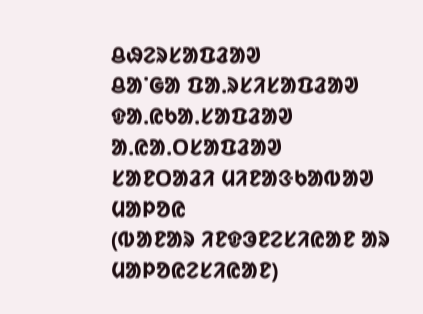ᱪᱷᱮᱨᱥᱟᱯᱲᱟᱣ
ᱪᱟᱸᱜᱟ ᱯᱟᱹᱨᱥᱤᱥᱟᱯᱲᱟᱣ
ᱫᱟᱹᱭᱠᱟᱹᱥᱟᱯᱲᱟᱣ
ᱟᱹᱭᱟᱹᱛᱥᱟᱯᱲᱟᱣ
ᱥᱟᱱᱛᱟᱲᱤ ᱢᱤᱱᱟᱝᱠᱟᱵᱟᱣ ᱢᱟᱞᱚᱭ
(ᱵᱟᱱᱟᱨ ᱤᱱᱫᱳᱱᱮᱥᱤᱭᱟᱱ ᱟᱨ ᱢᱟᱞᱚᱭᱮᱥᱤᱭᱟᱱ)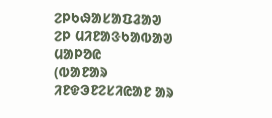ᱮᱞᱠᱷᱟᱥᱟᱯᱲᱟᱣ
ᱮᱞ ᱢᱤᱱᱟᱝᱠᱟᱵᱟᱣ ᱢᱟᱞᱚᱭ
(ᱵᱟᱱᱟᱨ ᱤᱱᱫᱳᱱᱮᱥᱤᱭᱟᱱ ᱟᱨ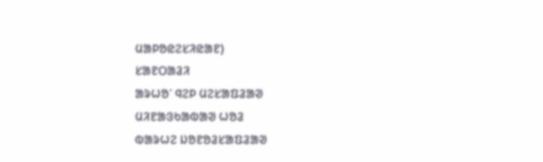ᱢᱟᱞᱚᱭᱮᱥᱤᱭᱟᱱ)
ᱥᱟᱱᱛᱟᱲᱤ
ᱟᱨᱦᱚᱸ ᱧᱮᱞ ᱢᱮᱥᱟᱯᱲᱟᱣ
ᱢᱤᱱᱟᱝᱠᱟᱵᱟᱣ ᱦᱚᱲ
ᱵᱟᱨᱦᱮ ᱡᱚᱱᱚᱲᱥᱟᱯᱲᱟᱣ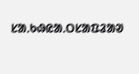ᱥᱟᱹᱠᱷᱭᱟᱹᱛᱥᱟᱯᱲᱟᱣ